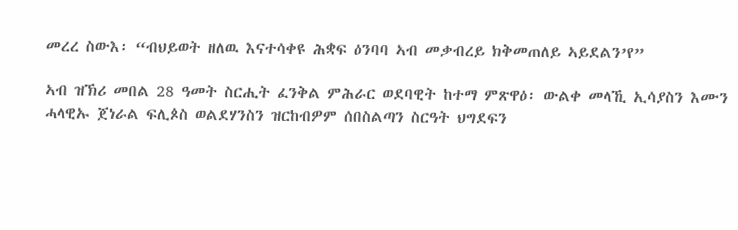መረረ ስውእ፡ “ብህይወት ዘለዉ እናተሳቀዩ ሕቋፍ ዕንባባ ኣብ መቃብረይ ክቅመጠለይ ኣይደልን’የ”

ኣብ ዝኽሪ መበል 28 ዓመት ስርሒት ፈንቅል ምሕራር ወደባዊት ከተማ ምጽዋዕ፡ ውልቀ መላኺ ኢሳያስን እሙን ሓላዊኡ ጀነራል ፍሊጶስ ወልደሃንስን ዝርከብዎም ሰበስልጣን ስርዓት ህግደፍን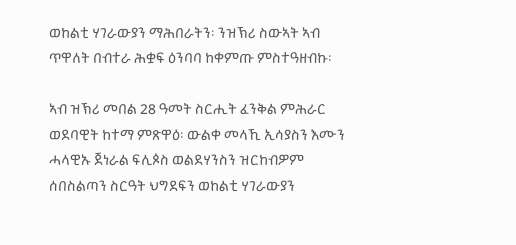ወከልቲ ሃገራውያን ማሕበራትን፡ ንዝኽሪ ስውኣት ኣብ ጥዋለት በብተራ ሕቋፍ ዕንባባ ከቀምጡ ምስተዓዘብኩ፡

ኣብ ዝኽሪ መበል 28 ዓመት ስርሒት ፈንቅል ምሕራር ወደባዊት ከተማ ምጽዋዕ፡ ውልቀ መላኺ ኢሳያስን እሙን ሓላዊኡ ጀነራል ፍሊጶስ ወልደሃንስን ዝርከብዎም ሰበስልጣን ስርዓት ህግደፍን ወከልቲ ሃገራውያን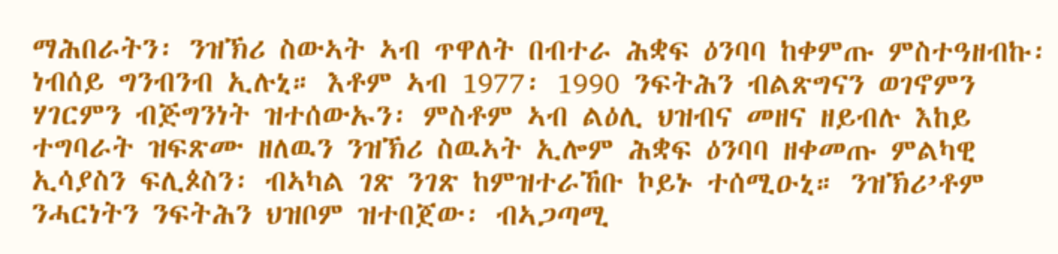ማሕበራትን፡ ንዝኽሪ ስውኣት ኣብ ጥዋለት በብተራ ሕቋፍ ዕንባባ ከቀምጡ ምስተዓዘብኩ፡ ነብሰይ ግንብንብ ኢሉኒ። እቶም ኣብ 1977፡ 1990 ንፍትሕን ብልጽግናን ወገኖምን ሃገርምን ብጅግንነት ዝተሰውኡን፡ ምስቶም ኣብ ልዕሊ ህዝብና መዘና ዘይብሉ እከይ ተግባራት ዝፍጽሙ ዘለዉን ንዝኽሪ ስዉኣት ኢሎም ሕቋፍ ዕንባባ ዘቀመጡ ምልካዊ ኢሳያስን ፍሊጶስን፡ ብኣካል ገጽ ንገጽ ከምዝተራኸቡ ኮይኑ ተሰሚዑኒ። ንዝኽሪ’ቶም ንሓርነትን ንፍትሕን ህዝቦም ዝተበጀው፡ ብኣጋጣሚ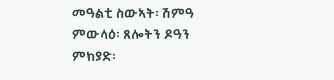መዓልቲ ስውኣት፡ ሽምዓ ምውላዕ፡ ጸሎትን ዶዓን ምክያድ፡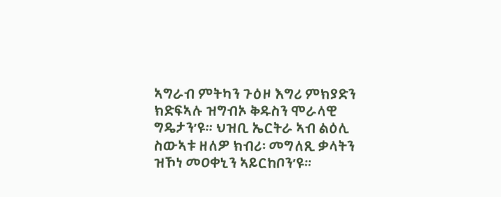ኣግራብ ምትካን ጉዕዞ እግሪ ምክያድን ክድፍኣሉ ዝግብኦ ቅዱስን ሞራላዊ ግዴታን’ዩ። ህዝቢ ኤርትራ ኣብ ልዕሊ ስውኣቱ ዘለዎ ክብሪ፡ መግለጺ ቃላትን ዝኾነ መዐቀኒን ኣይርከቦን’ዩ።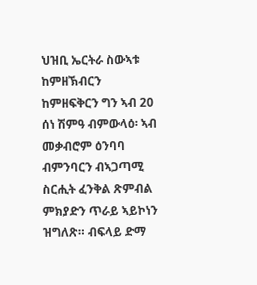ህዝቢ ኤርትራ ስውኣቱ ከምዘኽብርን ከምዘፍቅርን ግን ኣብ 20 ሰነ ሽምዓ ብምውላዕ፡ ኣብ መቃብሮም ዕንባባ ብምንባርን ብኣጋጣሚ ስርሒት ፈንቅል ጽምብል ምክያድን ጥራይ ኣይኮነን ዝግለጽ። ብፍላይ ድማ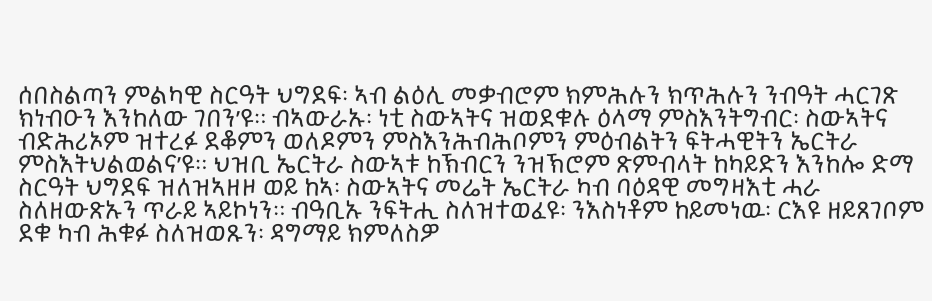ሰበስልጣን ምልካዊ ስርዓት ህግደፍ፡ ኣብ ልዕሊ መቃብሮም ክምሕሉን ክጥሕሉን ንብዓት ሓርገጽ ክነብዑን እንከለው ገበን’ዩ። ብኣውራኡ፡ ነቲ ስውኣትና ዝወደቁሉ ዕላማ ምስእንትግብር፡ ስውኣትና ብድሕሪኦም ዝተረፉ ደቆምን ወለዶምን ምስእንሕብሕቦምን ምዕብልትን ፍትሓዊትን ኤርትራ ምስእትህልወልና’ዩ። ህዝቢ ኤርትራ ስውኣቱ ከኽብርን ንዝኽሮም ጽምብላት ከካይድን እንከሎ ድማ ስርዓት ህግደፍ ዝለዝኣዘዞ ወይ ከኣ፡ ስውኣትና መሬት ኤርትራ ካብ ባዕዳዊ መግዛእቲ ሓራ ስለዘውጽኡን ጥራይ ኣይኮነን። ብዓቢኡ ንፍትሒ ስለዝተወፈዩ፡ ንእስነቶም ከይመነዉ፡ ርእዩ ዘይጸገቦም ደቁ ካብ ሕቁፉ ስለዝወጹን፡ ዳግማይ ክምለስዎ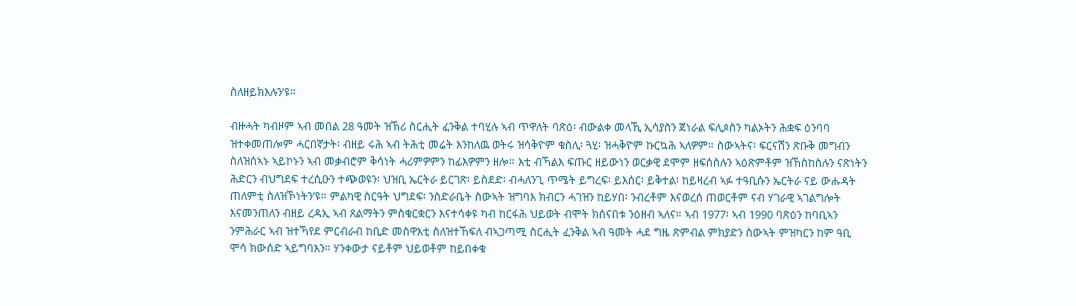ስለዘይክእሉን’ዩ።

ብዙሓት ካብዞም ኣብ መበል 28 ዓመት ዝኽሪ ስርሒት ፈንቅል ተባሂሉ ኣብ ጥዋለት ባጽዕ፡ ብውልቀ መላኺ ኢሳያስን ጀነራል ፍሊጶስን ካልኦትን ሕቋፍ ዕንባባ ዝተቀመጠሎም ሓርበኛታት፡ ብዘይ ሩሕ ኣብ ትሕቲ መሬት እንከለዉ ወትሩ ዝሳቅዮም ቁስሊ፡ ጓሂ፡ ዝሓቅዮም ኩርኳሕ ኣለዎም። ስውኣትና፡ ፍርናሽን ጽቡቅ መግብን ስለዝሰኣኑ ኣይኮኑን ኣብ መቃብሮም ቅሳነት ሓሪምዎምን ከፊእዎምን ዘሎ። እቲ ብኻልእ ፍጡር ዘይውነን ወርቃዊ ደሞም ዘፍሰስሉን ኣዕጽምቶም ዝኸስከስሉን ናጽነትን ሕድርን ብህግደፍ ተረሲዑን ተጭወዩን፡ ህዝቢ ኤርትራ ይርገጽ፡ ይስደድ፡ ብሓለንጊ ጥሜት ይግረፍ፡ ይእሰር፡ ይቅተል፡ ከይዛረብ ኣፉ ተዓቢሱን ኤርትራ ናይ ውሑዳት ጠለምቲ ስለዝኾነትን’ዩ። ምልካዊ ስርዓት ህግደፍ፡ ንስድራቤት ስውኣት ዝግባእ ክብርን ሓገዝን ከይሃበ፡ ንብረቶም እናወረሰ ጠወርቶም ናብ ሃገራዊ ኣገልግሎት እናመንጠለን ብዘይ ረዳኢ ኣብ ጸልማትን ምስቁርቋርን እናተሳቀዩ ካብ ከርፋሕ ህይወት ብሞት ክሰናበቱ ንዕዘብ ኣለና። ኣብ 1977፡ ኣብ 1990 ባጽዕን ከባቢኣን ንምሕራር ኣብ ዝተኻየደ ምርብራብ ከቢድ መስዋእቲ ስለዝተኸፍለ ብኣጋጣሚ ስርሒት ፈንቅል ኣብ ዓመት ሓደ ግዜ ጽምብል ምክያድን ስውኣት ምዝካርን ከም ዓቢ ሞሳ ክውሰድ ኣይግባእን። ሃንቀውታ ናይቶም ህይወቶም ከይበቀቁ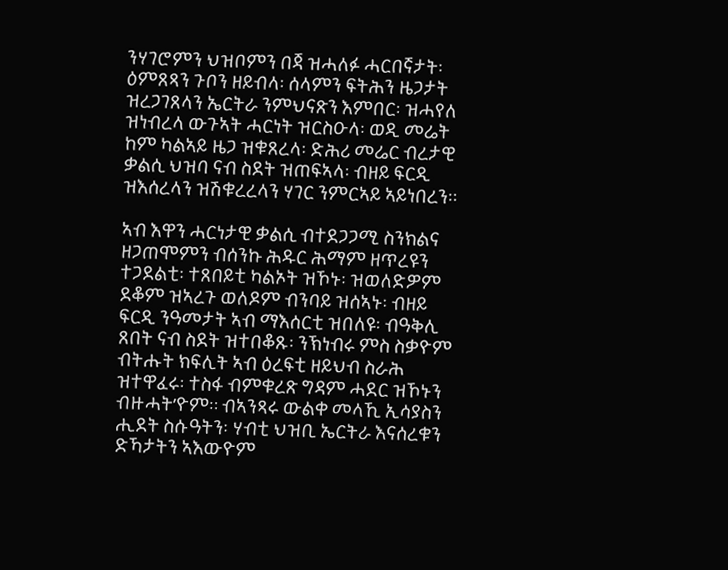ንሃገሮምን ህዝቦምን በጃ ዝሓለፉ ሓርበኛታት፡ ዕምጸጻን ጉቦን ዘይብላ፡ ሰላምን ፍትሕን ዜጋታት ዝረጋገጸላን ኤርትራ ንምህናጽን እምበር፡ ዝሓየለ ዝነብረላ ውጉኣት ሓርነት ዝርስዑላ፡ ወዲ መሬት ከም ካልኣይ ዜጋ ዝቁጸረላ፡ ድሕሪ መሬር ብረታዊ ቃልሲ ህዝባ ናብ ስደት ዝጠፍኣላ፡ ብዘይ ፍርዲ ዝእሰረላን ዝሽቁረረላን ሃገር ንምርኣይ ኣይነበረን።

ኣብ እዋን ሓርነታዊ ቃልሲ ብተደጋጋሚ ስንክልና ዘጋጠሞምን ብሰንኩ ሕዱር ሕማም ዘጥረዩን ተጋደልቲ፡ ተጸበይቲ ካልኦት ዝኾኑ፡ ዝወለድዎም ደቆም ዝኣረጉ ወለዶም ብንባይ ዝሰኣኑ፡ ብዘይ ፍርዲ ንዓመታት ኣብ ማእሰርቲ ዝበለዩ፡ ብዓቅሊ ጸበት ናብ ስደት ዝተበቆጹ፡ ንኽነብሩ ምስ ስቃዮም ብትሑት ክፍሊት ኣብ ዕረፍቲ ዘይህብ ስራሕ ዝተዋፈሩ፡ ተስፋ ብምቁረጽ ግዳም ሓደር ዝኾኑን ብዙሓት’ዮም። ብኣንጻሩ ውልቀ መላኺ ኢሳያስን ሒደት ስሱዓትን፡ ሃብቲ ህዝቢ ኤርትራ እናሰረቁን ድኻታትን ኣእውዮም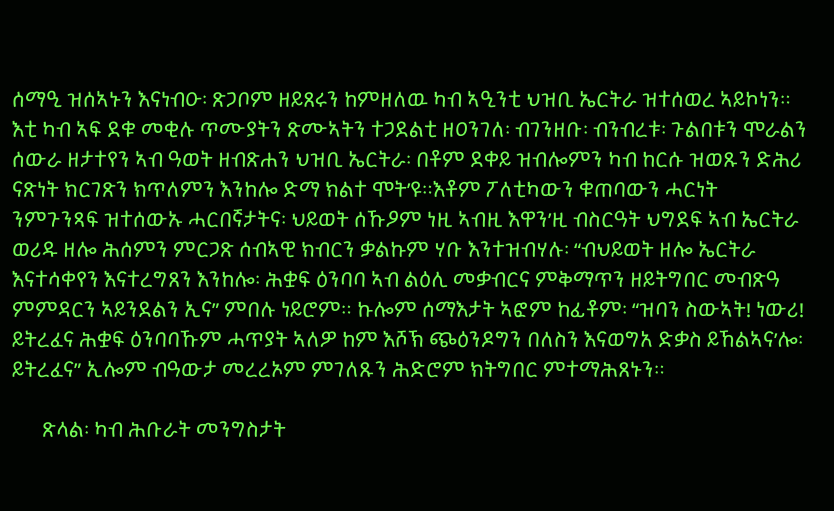ሰማዒ ዝሰኣኑን እናነብዑ፡ ጽጋቦም ዘይጸሩን ከምዘለዉ ካብ ኣዒንቲ ህዝቢ ኤርትራ ዝተሰወረ ኣይኮነን። እቲ ካብ ኣፍ ደቁ መቂሉ ጥሙያትን ጽሙኣትን ተጋደልቲ ዘዐንገለ፡ ብገንዘቡ፡ ብንብረቱ፡ ጉልበቱን ሞራልን ሰውራ ዘታተየን ኣብ ዓወት ዘብጽሐን ህዝቢ ኤርትራ፡ በቶም ደቀይ ዝብሎምን ካብ ከርሱ ዝወጹን ድሕሪ ናጽነት ክርገጽን ክጥለምን እንከሎ ድማ ክልተ ሞት’ዩ።እቶም ፖለቲካውን ቁጠባውን ሓርነት ንምጉንጻፍ ዝተሰውኡ ሓርበኛታትና፡ ህይወት ሰኹዖም ነዚ ኣብዚ እዋን’ዚ ብስርዓት ህግደፍ ኣብ ኤርትራ ወሪዱ ዘሎ ሕሰምን ምርጋጽ ሰብኣዊ ክብርን ቃልኩም ሃቡ እንተዝብሃሉ፡ “ብህይወት ዘሎ ኤርትራ እናተሳቀየን እናተረግጸን እንከሎ፡ ሕቋፍ ዕንባባ ኣብ ልዕሊ መቃብርና ምቅማጥን ዘይትግበር መብጽዓ ምምዳርን ኣይንደልን ኢና” ምበሉ ነይሮም። ኩሎም ሰማእታት ኣፎም ከፊቶም፡ “ዝባን ስውኣት! ነውሪ! ይትረፈና ሕቋፍ ዕንባባኹም ሓጥያት ኣለዎ ከም እሾኽ ጭዕንዶግን በለስን እናወግአ ድቃስ ይኸልኣና’ሎ፡ ይትረፈና” ኢሎም ብዓውታ መረረኦም ምገለጹን ሕድሮም ክትግበር ምተማሕጸኑን።

      ጽላል፡ ካብ ሕቡራት መንግስታት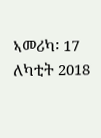ኣመሪካ፡ 17 ለካቲት 2018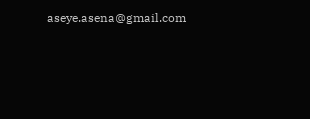aseye.asena@gmail.com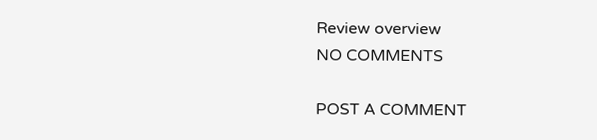Review overview
NO COMMENTS

POST A COMMENT